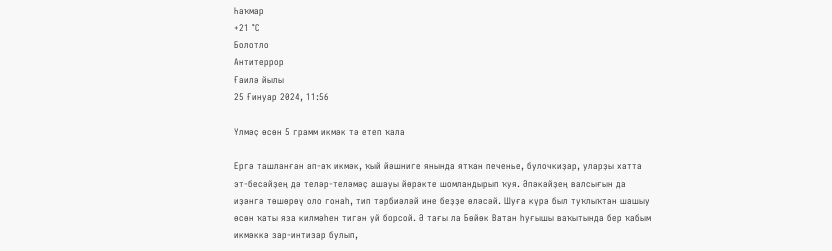Һаҡмар
+21 °С
Болотло
Антитеррор
Ғаилә йылы
25 Ғинуар 2024, 11:56

Үлмәҫ өсөн 5 грамм икмәк тә етеп ҡала

Ергә ташланған ап-аҡ икмәк, ҡый йәшниге янында ятҡан печенье, булочкиҙар, уларҙы хатта эт-бесәйҙең дә теләр-теләмәҫ ашауы йөрәкте шомландырып ҡуя. Әпәкәйҙең валсығын да иҙәнгә төшөрөү оло гонаһ, тип тәрбиәләй ине беҙҙе өләсәй. Шуға күрә был туҡлыҡтан шашыу өсөн ҡаты яза килмәһен тигән уй борсой. Ә тағы ла Бөйөк Ватан һуғышы ваҡытында бер ҡабым икмәккә зар-интизар булып,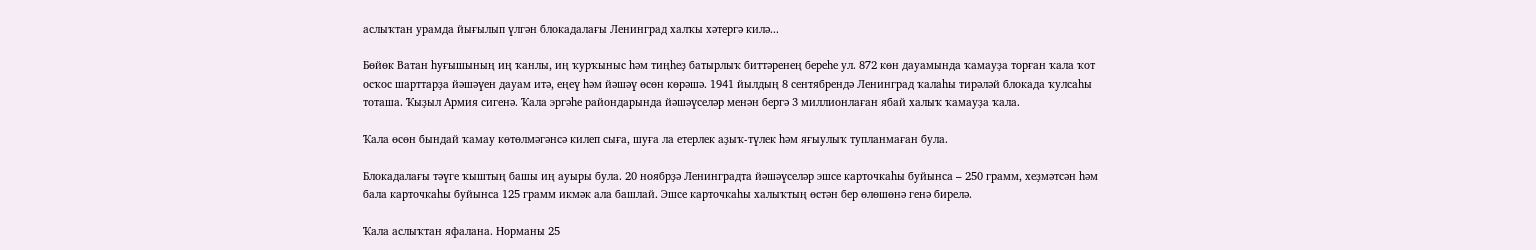аслыҡтан урамда йығылып үлгән блокадалағы Ленинград халҡы хәтергә килә...

Бөйөк Ватан һуғышының иң ҡанлы, иң ҡурҡыныс һәм тиңһеҙ батырлыҡ биттәренең береһе ул. 872 көн дауамында ҡамауҙа торған ҡала ҡот осҡос шарттарҙа йәшәүен дауам итә, еңеү һәм йәшәү өсөн көрәшә. 1941 йылдың 8 сентябрендә Ленинград ҡалаһы тирәләй блокада ҡулсаһы тоташа. Ҡыҙыл Армия сигенә. Ҡала эргәһе райондарында йәшәүселәр менән бергә 3 миллионлаған ябай халыҡ ҡамауҙа ҡала.

Ҡала өсөн бындай ҡамау көтөлмәгәнсә килеп сыға, шуға ла етерлек аҙыҡ-түлек һәм яғыулыҡ тупланмаған була.

Блокадалағы тәүге ҡыштың башы иң ауыры була. 20 ноябрҙә Ленинградта йәшәүселәр эшсе карточкаһы буйынса – 250 грамм, хеҙмәтсән һәм бала карточкаһы буйынса 125 грамм икмәк ала башлай. Эшсе карточкаһы халыҡтың өстән бер өлөшөнә генә бирелә.

Ҡала аслыҡтан яфалана. Норманы 25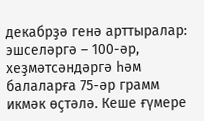декабрҙә генә арттыралар: эшселәргә – 100-әр, хеҙмәтсәндәргә һәм балаларға 75-әр грамм икмәк өҫтәлә. Кеше ғүмере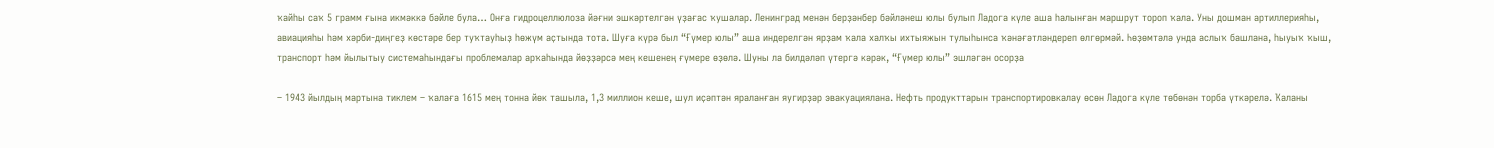ҡайһы саҡ 5 грамм ғына икмәккә бәйле була… Онға гидроцеллюлоза йәғни эшкәртелгән үҙағас ҡушалар. Ленинград менән берҙәнбер бәйләнеш юлы булып Ладога күле аша һалынған маршрут тороп ҡала. Уны дошман артиллерияһы, авиацияһы һәм хәрби-диңгеҙ көстәре бер туҡтауһыҙ һөжүм аҫтында тота. Шуға күрә был “Ғүмер юлы” аша индерелгән ярҙам ҡала халҡы ихтыяжын тулыһынса ҡәнәғәтләндереп өлгөрмәй. Һөҙөмтәлә унда аслыҡ башлана, һыуыҡ ҡыш, транспорт һәм йылытыу системаһындағы проблемалар арҡаһында йөҙҙәрсә мең кешенең ғүмере өҙөлә. Шуны ла билдәләп үтергә кәрәк, “Ғүмер юлы” эшләгән осорҙа

– 1943 йылдың мартына тиклем – ҡалаға 1615 мең тонна йөк ташыла, 1,3 миллион кеше, шул иҫәптән яраланған яугирҙәр эвакуациялана. Нефть продукттарын транспортировкалау өсөн Ладога күле төбөнән торба үткәрелә. Ҡаланы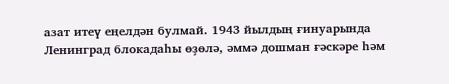азат итеү еңелдән булмай. 1943 йылдың ғинуарында Ленинград блокадаһы өҙөлә, әммә дошман ғәскәре һәм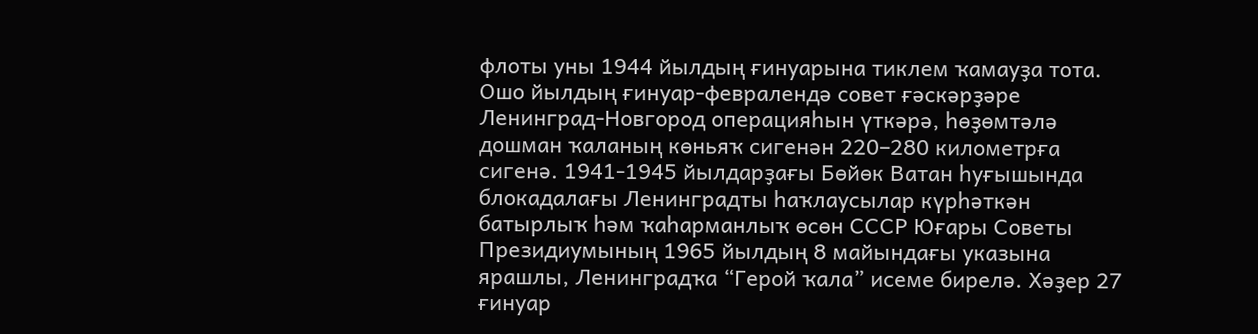флоты уны 1944 йылдың ғинуарына тиклем ҡамауҙа тота. Ошо йылдың ғинуар-февралендә совет ғәскәрҙәре Ленинград-Новгород операцияһын үткәрә, һөҙөмтәлә дошман ҡаланың көньяҡ сигенән 220–280 километрға сигенә. 1941-1945 йылдарҙағы Бөйөк Ватан һуғышында блокадалағы Ленинградты һаҡлаусылар күрһәткән батырлыҡ һәм ҡаһарманлыҡ өсөн СССР Юғары Советы Президиумының 1965 йылдың 8 майындағы указына ярашлы, Ленинградҡа “Герой ҡала” исеме бирелә. Хәҙер 27 ғинуар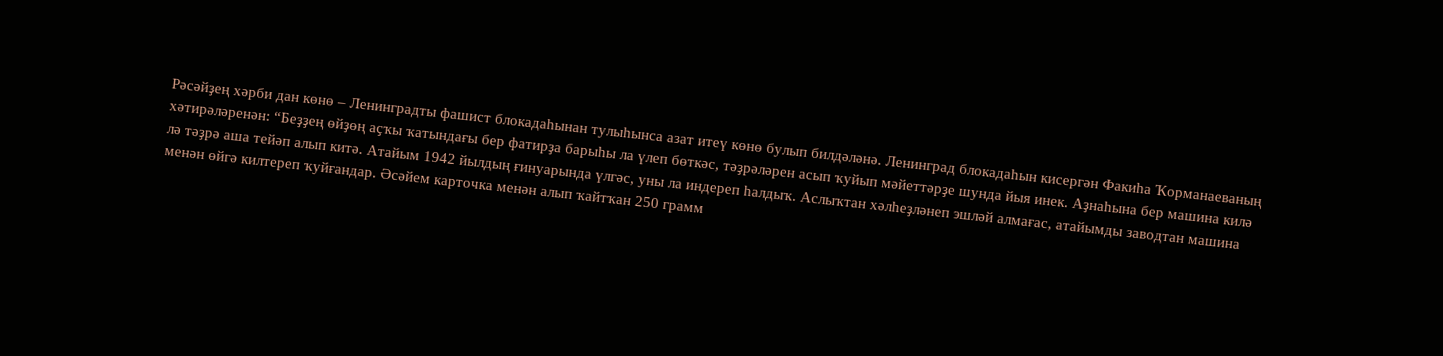Рәсәйҙең хәрби дан көнө – Ленинградты фашист блокадаһынан тулыһынса азат итеү көнө булып билдәләнә. Ленинград блокадаһын кисергән Факиһа Ҡорманаеваның хәтирәләренән: “Беҙҙең өйҙөң аҫҡы ҡатындағы бер фатирҙа барыһы ла үлеп бөткәс, тәҙрәләрен асып ҡуйып мәйеттәрҙе шунда йыя инек. Аҙнаһына бер машина килә лә тәҙрә аша тейәп алып китә. Атайым 1942 йылдың ғинуарында үлгәс, уны ла индереп һалдыҡ. Аслыҡтан хәлһеҙләнеп эшләй алмағас, атайымды заводтан машина менән өйгә килтереп ҡуйғандар. Әсәйем карточка менән алып ҡайтҡан 250 грамм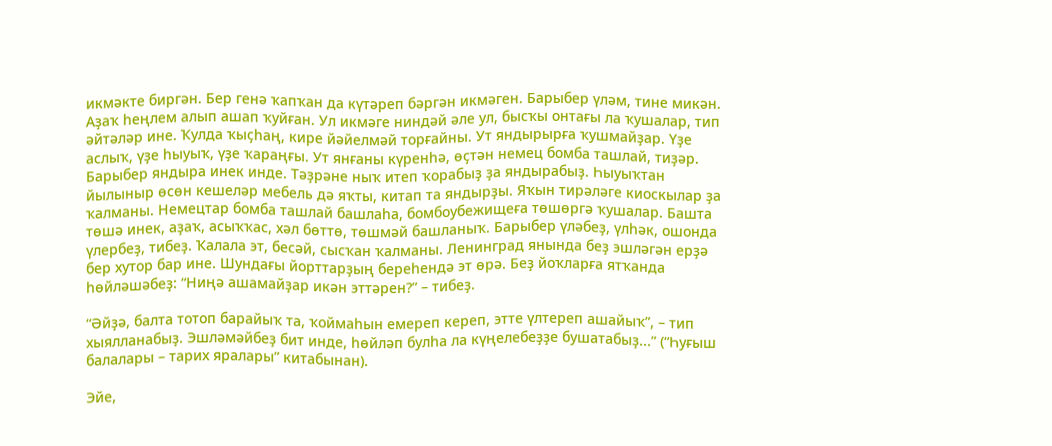икмәкте биргән. Бер генә ҡапҡан да күтәреп бәргән икмәген. Барыбер үләм, тине микән. Аҙаҡ һеңлем алып ашап ҡуйған. Ул икмәге ниндәй әле ул, бысҡы онтағы ла ҡушалар, тип әйтәләр ине. Ҡулда ҡыҫһаң, кире йәйелмәй торғайны. Ут яндырырға ҡушмайҙар. Үҙе аслыҡ, үҙе һыуыҡ, үҙе ҡараңғы. Ут янғаны күренһә, өҫтән немец бомба ташлай, тиҙәр. Барыбер яндыра инек инде. Тәҙрәне ныҡ итеп ҡорабыҙ ҙа яндырабыҙ. Һыуыҡтан йылыныр өсөн кешеләр мебель дә яҡты, китап та яндырҙы. Яҡын тирәләге киоскылар ҙа ҡалманы. Немецтар бомба ташлай башлаһа, бомбоубежищеға төшөргә ҡушалар. Башта төшә инек, аҙаҡ, асыҡҡас, хәл бөттө, төшмәй башланыҡ. Барыбер үләбеҙ, үлһәк, ошонда үлербеҙ, тибеҙ. Ҡалала эт, бесәй, сысҡан ҡалманы. Ленинград янында беҙ эшләгән ерҙә бер хутор бар ине. Шундағы йорттарҙың береһендә эт өрә. Беҙ йоҡларға ятҡанда һөйләшәбеҙ: “Ниңә ашамайҙар икән эттәрен?” – тибеҙ.

“Әйҙә, балта тотоп барайыҡ та, ҡоймаһын емереп кереп, этте үлтереп ашайыҡ”, – тип хыялланабыҙ. Эшләмәйбеҙ бит инде, һөйләп булһа ла күңелебеҙҙе бушатабыҙ...” (“Һуғыш балалары – тарих яралары” китабынан).

Эйе,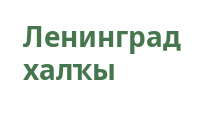Ленинград халҡы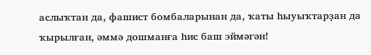аслыҡтан да, фашист бомбаларынан да, ҡаты һыуыҡтарҙан да ҡырылған, әммә дошманға һис баш эймәгән!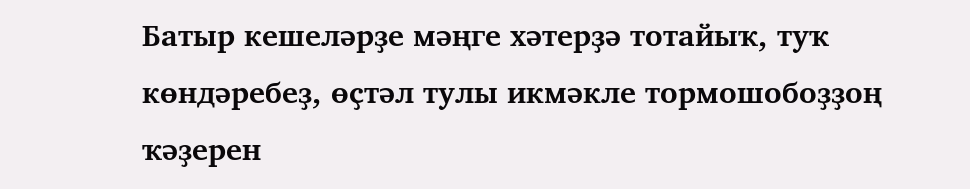Батыр кешеләрҙе мәңге хәтерҙә тотайыҡ, туҡ көндәребеҙ, өҫтәл тулы икмәкле тормошобоҙҙоң ҡәҙерен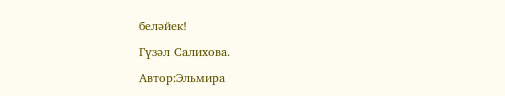беләйек!

Гүзәл Салихова.

Автор:Эльмира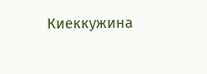Киеккужина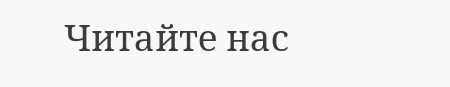Читайте нас